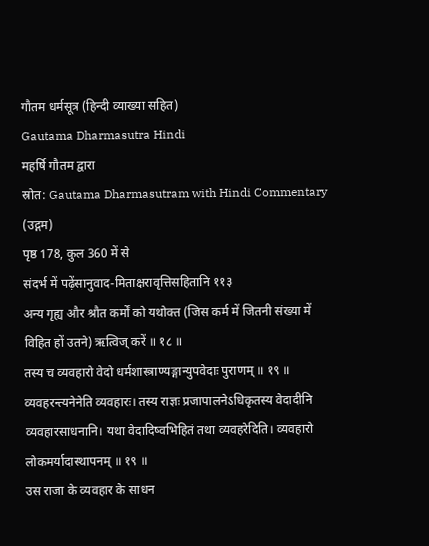गौतम धर्मसूत्र (हिन्दी व्याख्या सहित)
Gautama Dharmasutra Hindi
महर्षि गौतम द्वारा
स्रोत: Gautama Dharmasutram with Hindi Commentary (उद्गम)
पृष्ठ 178, कुल 360 में से
संदर्भ में पढ़ेंसानुवाद-मिताक्षरावृत्तिसहितानि ११३
अन्य गृह्य और श्रौत कर्मों को यथोक्त (जिस कर्म में जितनी संख्या में विहित हों उतने) ऋत्विज् करें ॥ १८ ॥
तस्य च व्यवहारो वेदो धर्मशास्त्राण्यङ्गान्युपवेदाः पुराणम् ॥ १९ ॥
व्यवहरन्त्यनेनेति व्यवहारः। तस्य राज्ञः प्रजापालनेऽधिकृतस्य वेदादीनि व्यवहारसाधनानि। यथा वेदादिष्वभिहितं तथा व्यवहरेदिति। व्यवहारो लोकमर्यादास्थापनम् ॥ १९ ॥
उस राजा के व्यवहार के साधन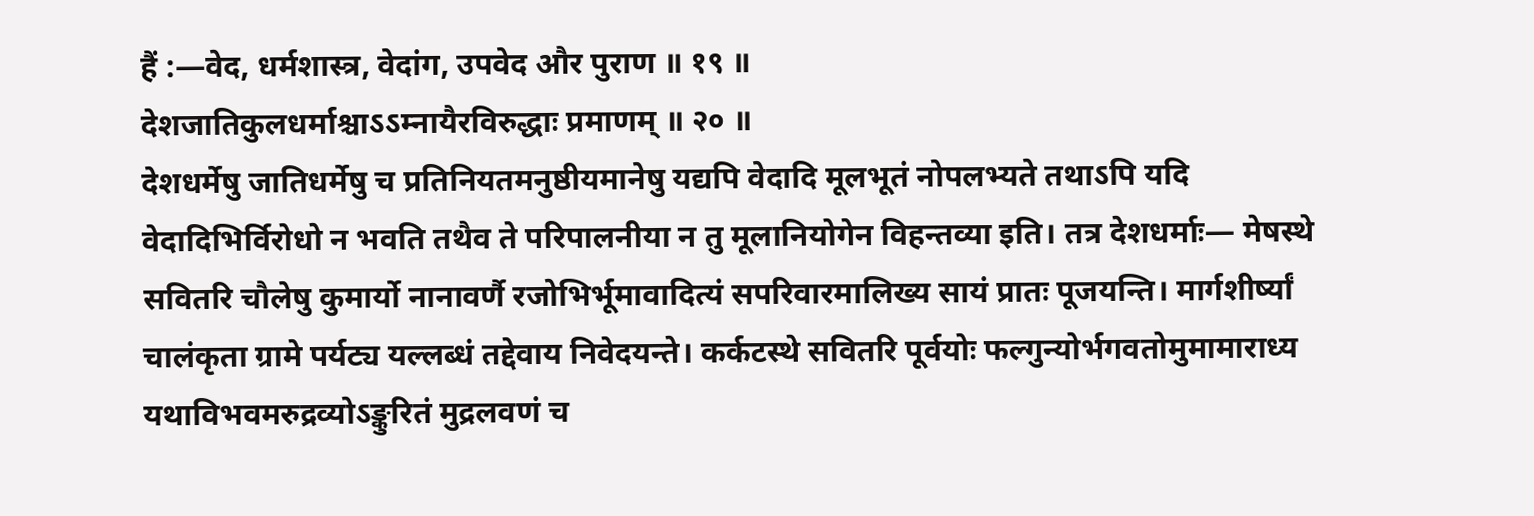हैं :—वेद, धर्मशास्त्र, वेदांग, उपवेद और पुराण ॥ १९ ॥
देशजातिकुलधर्माश्चाऽऽम्नायैरविरुद्धाः प्रमाणम् ॥ २० ॥
देशधर्मेषु जातिधर्मेषु च प्रतिनियतमनुष्ठीयमानेषु यद्यपि वेदादि मूलभूतं नोपलभ्यते तथाऽपि यदि वेदादिभिर्विरोधो न भवति तथैव ते परिपालनीया न तु मूलानियोगेन विहन्तव्या इति। तत्र देशधर्माः— मेषस्थे सवितरि चौलेषु कुमार्यो नानावर्णै रजोभिर्भूमावादित्यं सपरिवारमालिख्य सायं प्रातः पूजयन्ति। मार्गशीर्ष्यां चालंकृता ग्रामे पर्यट्य यल्लब्धं तद्देवाय निवेदयन्ते। कर्कटस्थे सवितरि पूर्वयोः फल्गुन्योर्भगवतोमुमामाराध्य यथाविभवमरुद्रव्योऽङ्कुरितं मुद्रलवणं च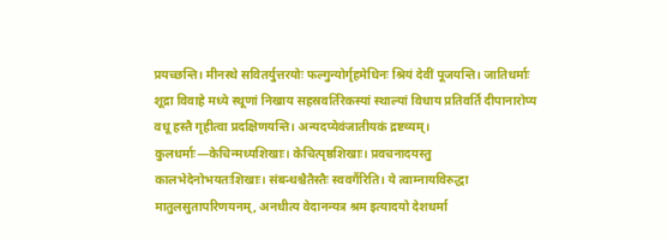प्रयच्छन्ति। मीनस्थे सवितर्युत्तरयोः फल्गुन्योर्गृहमेधिनः श्रियं देवीं पूजयन्ति। जातिधर्माः शूद्रा विवाहे मध्ये स्थूणां निखाय सहस्रवर्तिरेकस्यां स्थाल्यां विधाय प्रतिवर्ति दीपानारोप्य वधू हस्तै गृहीत्वा प्रदक्षिणयन्ति। अन्यदप्येवंजातीयकं द्रष्टव्यम्। कुलधर्माः—केचिन्मध्यशिखाः। केचित्पृष्ठशिखाः। प्रवचनादयस्तु कालभेदेनोभयतःशिखाः। संबन्धश्चैतैस्तैः स्ववर्गैरिति। ये त्वाम्नायविरुद्धा मातुलसुतापरिणयनम्, अनधीत्य वेदानन्यत्र श्रम इत्यादयो देशधर्मा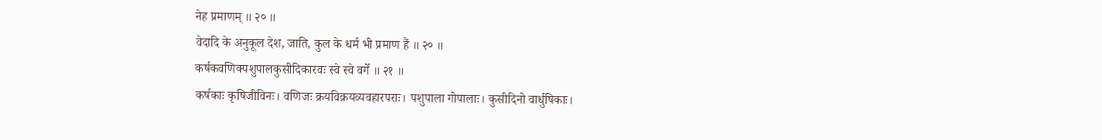नेह प्रमाणम् ॥ २० ॥
वेदादि के अनुकूल देश, जाति, कुल के धर्म भी प्रमाण हैं ॥ २० ॥
कर्षकवणिक्पशुपालकुसीदिकारवः स्वे स्वे वर्गे ॥ २१ ॥
कर्षकाः कृषिजीविनः। वणिजः क्रयविक्रयव्यवहारपराः। पशुपाला गोपालाः। कुसीदिनो वार्धुषिकाः।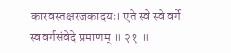कारवस्तक्षरजकादयः। एते स्वे स्वे वर्गे स्ववर्गसंवेदे प्रमाणम् ॥ २१ ॥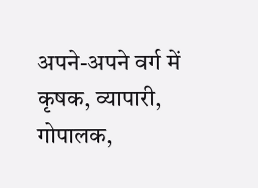अपने-अपने वर्ग में कृषक, व्यापारी, गोपालक,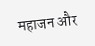महाजन और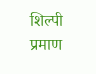शिल्पी प्रमाण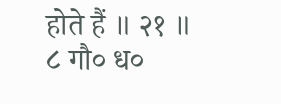होते हैं ॥ २१ ॥
८ गौ० ध०